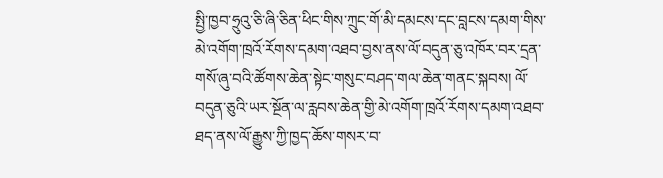སྤྱི་ཁྱབ་ཧྲུའུ་ཅི་ཞི་ཅིན་ཕིང་གིས་ཀྲུང་གོ་མི་དམངས་དང་བླངས་དམག་གིས་མེ་འགོག་ཁྲའོ་རོགས་དམག་འཐབ་བྱས་ནས་ལོ་བདུན་ཅུ་འཁོར་བར་དྲན་གསོ་ཞུ་བའི་ཚོགས་ཆེན་སྟེང་གསུང་བཤད་གལ་ཆེན་གནང་སྐབས། ལོ་བདུན་ཅུའི་ཡར་སྔོན་ལ་རླབས་ཆེན་གྱི་མེ་འགོག་ཁྲའོ་རོགས་དམག་འཐབ་ཐད་ནས་ལོ་རྒྱུས་ཀྱི་ཁྱད་ཆོས་གསར་བ་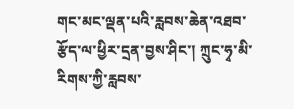གང་མང་ལྡན་པའི་རླབས་ཆེན་འཐབ་རྩོད་ལ་ཕྱིར་དྲན་བྱས་ཤིང་། ཀྲུང་ཧྭ་མི་རིགས་ཀྱི་རླབས་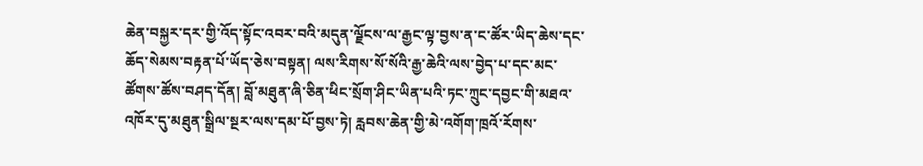ཆེན་བསྐྱར་དར་གྱི་འོད་སྟོང་འབར་བའི་མདུན་ལྗོངས་ལ་རྒྱང་ལྟ་བྱས་ན་ང་ཚོར་ཡིད་ཆེས་དང་ཆོད་སེམས་བརྟན་པོ་ཡོད་ཅེས་བསྟན། ལས་རིགས་སོ་སོའི་རྒྱ་ཆེའི་ལས་བྱེད་པ་དང་མང་ཚོགས་ཚོས་བཤད་དོན། བློ་མཐུན་ཞི་ཅིན་ཕིང་སྲོག་ཤིང་ཡིན་པའི་ཏང་ཀྲུང་དབྱང་གི་མཐའ་འཁོར་དུ་མཐུན་སྒྲིལ་སྔར་ལས་དམ་པོ་བྱས་ཏེ། རླབས་ཆེན་གྱི་མེ་འགོག་ཁྲའོ་རོགས་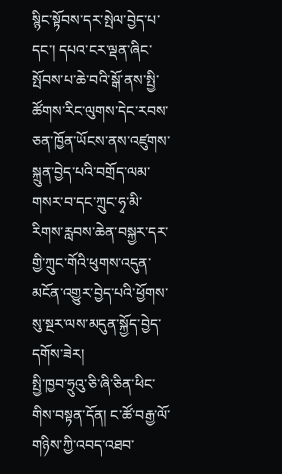སྙིང་སྟོབས་དར་སྤེལ་བྱེད་པ་དང་། དཔའ་ངར་ལྡན་ཞིང་སྤོབས་པ་ཆེ་བའི་སྒོ་ནས་སྤྱི་ཚོགས་རིང་ལུགས་དེང་རབས་ཅན་ཁྱོན་ཡོངས་ནས་འཛུགས་སྐྲུན་བྱེད་པའི་བགྲོད་ལམ་གསར་བ་དང་ཀྲུང་ཧྭ་མི་རིགས་རླབས་ཆེན་བསྐྱར་དར་གྱི་ཀྲུང་གོའི་ཕུགས་འདུན་མངོན་འགྱུར་བྱེད་པའི་ཕྱོགས་སུ་སྔར་ལས་མདུན་སྐྱོད་བྱེད་དགོས་ཟེར།
སྤྱི་ཁྱབ་ཧྲུའུ་ཅི་ཞི་ཅིན་ཕིང་གིས་བསྟན་དོན། ང་ཚོ་བརྒྱ་ལོ་གཉིས་ཀྱི་འབད་འཐབ་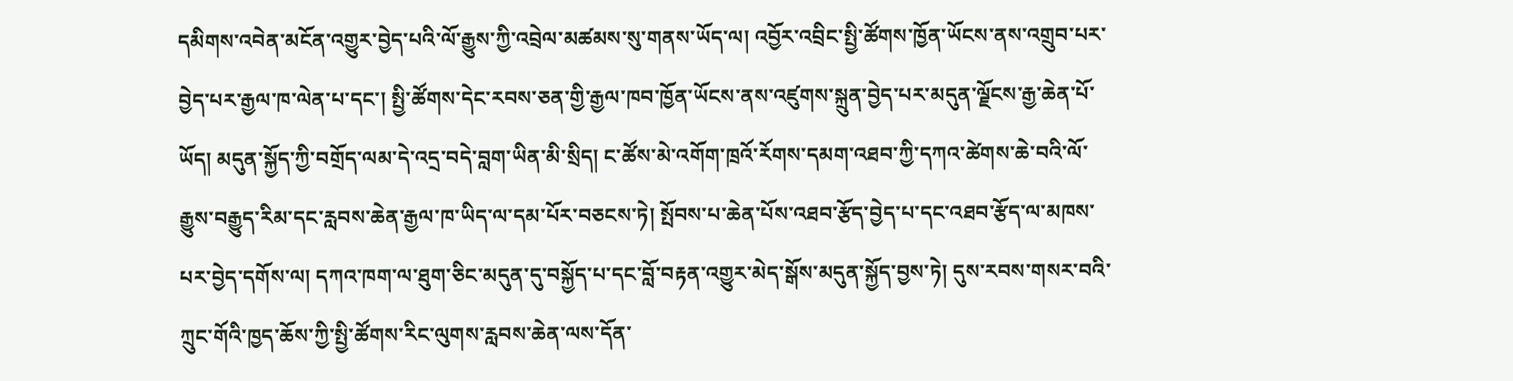དམིགས་འབེན་མངོན་འགྱུར་བྱེད་པའི་ལོ་རྒྱུས་ཀྱི་འབྲེལ་མཚམས་སུ་གནས་ཡོད་ལ། འབྱོར་འབྲིང་སྤྱི་ཚོགས་ཁྱོན་ཡོངས་ནས་འགྲུབ་པར་བྱེད་པར་རྒྱལ་ཁ་ལེན་པ་དང་། སྤྱི་ཚོགས་དེང་རབས་ཅན་གྱི་རྒྱལ་ཁབ་ཁྱོན་ཡོངས་ནས་འཛུགས་སྐྲུན་བྱེད་པར་མདུན་ལྗོངས་རྒྱ་ཆེན་པོ་ཡོད། མདུན་སྐྱོད་ཀྱི་བགྲོད་ལམ་དེ་འདྲ་བདེ་བླག་ཡིན་མི་སྲིད། ང་ཚོས་མེ་འགོག་ཁྲའོ་རོགས་དམག་འཐབ་ཀྱི་དཀའ་ཚེགས་ཆེ་བའི་ལོ་རྒྱུས་བརྒྱུད་རིམ་དང་རླབས་ཆེན་རྒྱལ་ཁ་ཡིད་ལ་དམ་པོར་བཅངས་ཏེ། སྤོབས་པ་ཆེན་པོས་འཐབ་རྩོད་བྱེད་པ་དང་འཐབ་རྩོད་ལ་མཁས་པར་བྱེད་དགོས་ལ། དཀའ་ཁག་ལ་ཐུག་ཅིང་མདུན་དུ་བསྐྱོད་པ་དང་བློ་བརྟན་འགྱུར་མེད་སྒོས་མདུན་སྐྱོད་བྱས་ཏེ། དུས་རབས་གསར་བའི་ཀྲུང་གོའི་ཁྱད་ཆོས་ཀྱི་སྤྱི་ཚོགས་རིང་ལུགས་རླབས་ཆེན་ལས་དོན་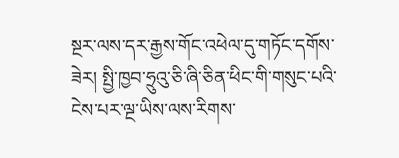སྔར་ལས་དར་རྒྱས་གོང་འཕེལ་དུ་གཏོང་དགོས་ཟེར། སྤྱི་ཁྱབ་ཧྲུའུ་ཅི་ཞི་ཅིན་ཕིང་གི་གསུང་པའི་ངེས་པར་ལྔ་ཡིས་ལས་རིགས་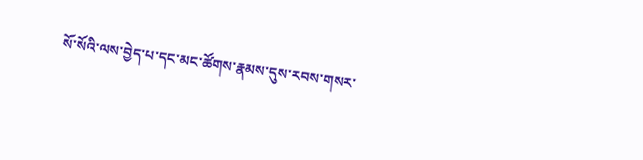སོ་སོའི་ལས་བྱེད་པ་དང་མང་ཚོགས་རྣམས་དུས་རབས་གསར་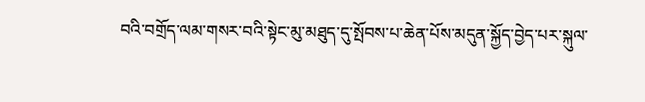བའི་བགྲོད་ལམ་གསར་བའི་སྟེང་མུ་མཐུད་དུ་སྤོབས་པ་ཆེན་པོས་མདུན་སྐྱོད་བྱེད་པར་སྐུལ་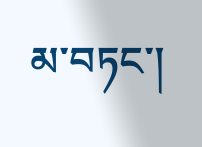མ་བཏང་།